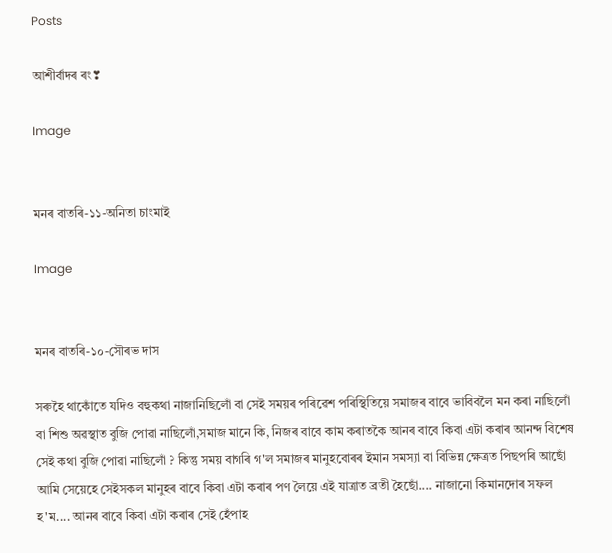Posts

আশীৰ্বাদৰ ৰং❣

Image


মনৰ বাতৰি-১১-অনিতা চাংমাই

Image


মনৰ বাতৰি-১০-সৌৰভ দাস

সৰুহৈ থাকোঁতে যদিও বহুকথা নাজানিছিলোঁ বা সেই সময়ৰ পৰিৱেশ পৰিস্থিতিয়ে সমাজৰ বাবে ভাবিবলৈ মন কৰা নাছিলোঁ বা শিশু অৱস্থাত বুজি পোৱা নাছিলোঁ,সমাজ মানে কি, নিজৰ বাবে কাম কৰাতকৈ আনৰ বাবে কিবা এটা কৰাৰ আনন্দ বিশেষ সেই কথা বুজি পোৱা নাছিলোঁ ? কিন্তু সময় বাগৰি গ'ল সমাজৰ মানুহবোৰৰ ইমান সমস্যা বা বিভিন্ন ক্ষেত্ৰত পিছপৰি আছোঁ আমি সেয়েহে সেইসকল মানুহৰ বাবে কিবা এটা কৰাৰ পণ লৈয়ে এই যাত্ৰাত ব্ৰতী হৈছোঁ.... নাজানো কিমানদোৰ সফল হ'ম.... আনৰ বাবে কিবা এটা কৰাৰ সেই হেঁপাহ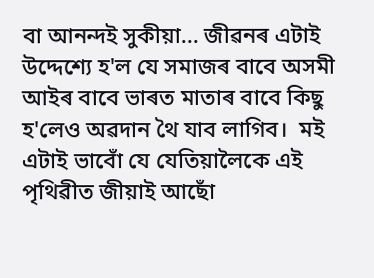বা আনন্দই সুকীয়া... জীৱনৰ এটাই উদ্দেশ্যে হ'ল যে সমাজৰ বাবে অসমী আইৰ বাবে ভাৰত মাতাৰ বাবে কিছু হ'লেও অৱদান থৈ যাব লাগিব।  মই এটাই ভাবোঁ যে যেতিয়ালৈকে এই পৃথিৱীত জীয়াই আছোঁ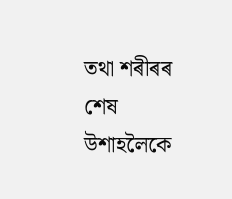তথা শৰীৰৰ শেষ উশাহলৈকে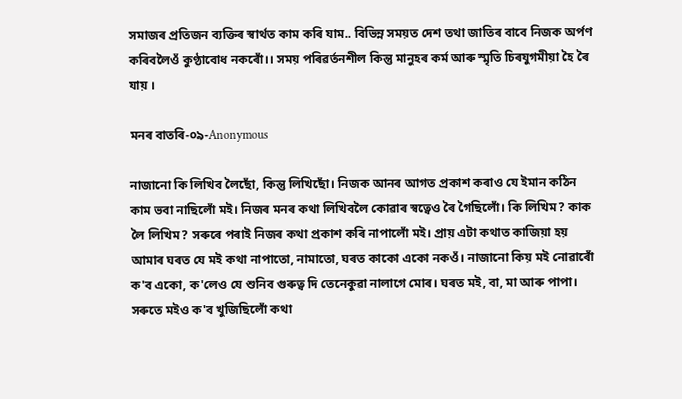সমাজৰ প্ৰতিজন ব্যক্তিৰ স্বাৰ্থত কাম কৰি যাম.. বিভিন্ন সময়ত দেশ তথা জাতিৰ বাবে নিজক অৰ্পণ কৰিবলৈওঁ কুণ্ঠাবোধ নকৰোঁ।। সময় পৰিৱৰ্তনশীল কিন্তু মানুহৰ কৰ্ম আৰু স্মৃতি চিৰযুগমীয়া হৈ ৰৈ যায় ।

মনৰ বাতৰি-০৯-Anonymous

নাজানো কি লিখিব লৈছোঁ, কিন্তু লিখিছোঁ। নিজক আনৰ আগত প্ৰকাশ কৰাও যে ইমান কঠিন কাম ভবা নাছিলোঁ মই। নিজৰ মনৰ কথা লিখিবলৈ কোৱাৰ স্বত্বেও ৰৈ গৈছিলোঁ। কি লিখিম? কাক লৈ লিখিম? সৰুৰে পৰাই নিজৰ কথা প্ৰকাশ কৰি নাপালোঁ মই। প্রায় এটা কথাত কাজিয়া হয় আমাৰ ঘৰত যে মই কথা নাপাতো, নামাতো, ঘৰত কাকো একো নকওঁ। নাজানো কিয় মই নোৱাৰোঁ ক'ব একো, ক'লেও যে শুনিব গুৰুত্ব দি তেনেকুৱা নালাগে মোৰ। ঘৰত মই, বা, মা আৰু পাপা। সৰুতে মইও ক'ব খুজিছিলোঁ কথা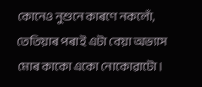কোনেও নুশুনে কাৰণে নকলোঁ, তেতিয়াৰ পৰাই এটা বেয়া অভ্যাস মোৰ কাকো একো নোকোৱাটো।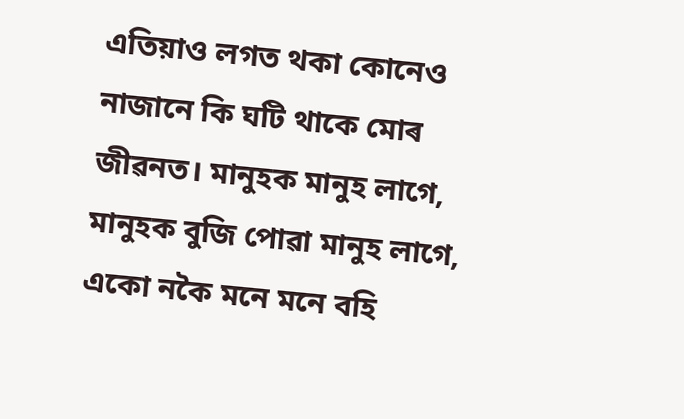এতিয়াও লগত থকা কোনেও নাজানে কি ঘটি থাকে মোৰ জীৱনত। মানুহক মানুহ লাগে, মানুহক বুজি পোৱা মানুহ লাগে, একো নকৈ মনে মনে বহি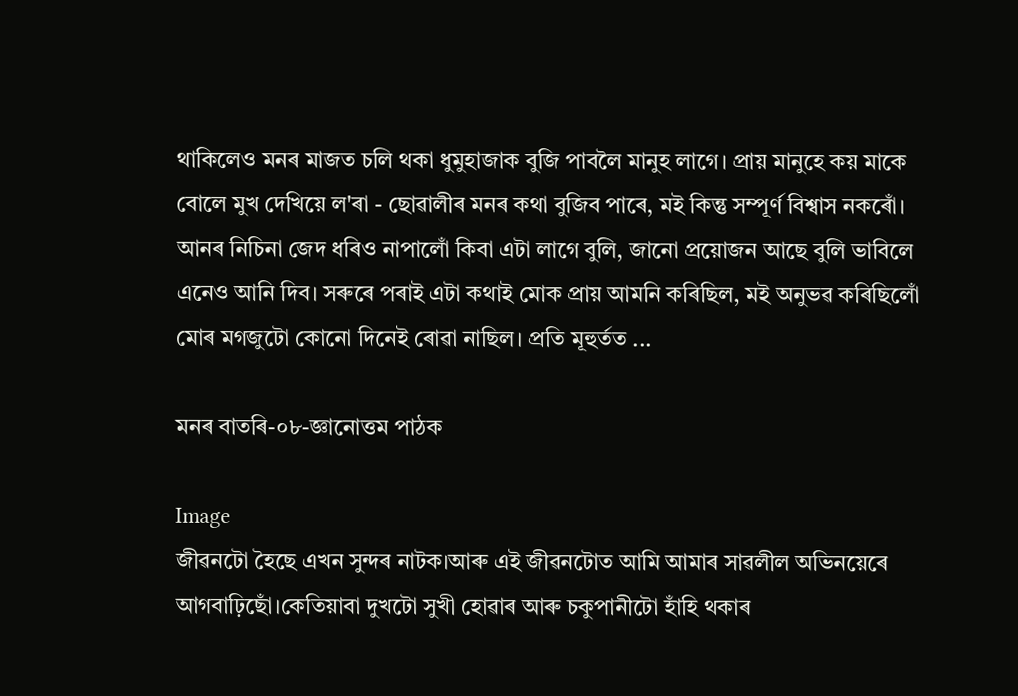থাকিলেও মনৰ মাজত চলি থকা ধুমুহাজাক বুজি পাবলৈ মানুহ লাগে। প্রায় মানুহে কয় মাকে বোলে মুখ দেখিয়ে ল'ৰা - ছোৱালীৰ মনৰ কথা বুজিব পাৰে, মই কিন্তু সম্পূর্ণ বিশ্বাস নকৰোঁ। আনৰ নিচিনা জেদ ধৰিও নাপালোঁ কিবা এটা লাগে বুলি, জানো প্রয়োজন আছে বুলি ভাবিলে এনেও আনি দিব। সৰুৰে পৰাই এটা কথাই মোক প্ৰায় আমনি কৰিছিল, মই অনুভৱ কৰিছিলোঁ মোৰ মগজুটো কোনো দিনেই ৰোৱা নাছিল। প্রতি মূহুর্তত ...

মনৰ বাতৰি-০৮-জ্ঞানোত্তম পাঠক

Image
জীৱনটো হৈছে এখন সুন্দৰ নাটক।আৰু এই জীৱনটোত আমি আমাৰ সাৱলীল অভিনয়েৰে আগবাঢ়িছোঁ।কেতিয়াবা দুখটো সুখী হোৱাৰ আৰু চকুপানীটো হাঁহি থকাৰ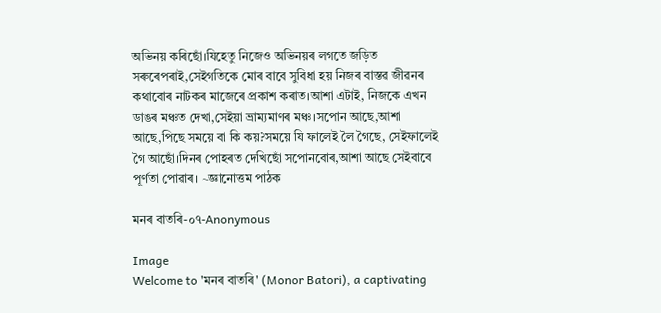অভিনয় কৰিছোঁ।যিহেতু নিজেও অভিনয়ৰ লগতে জড়িত সৰুৰেপৰাই,সেইগতিকে মোৰ বাবে সুবিধা হয় নিজৰ বাস্তৱ জীৱনৰ কথাবোৰ নাটকৰ মাজেৰে প্ৰকাশ কৰাত।আশা এটাই, নিজকে এখন ডাঙৰ মঞ্চত দেখা,সেইয়া ভ্ৰাম্যমাণৰ মঞ্চ।সপোন আছে,আশা আছে,পিছে সময়ে বা কি কয়?সময়ে যি ফালেই লৈ গৈছে, সেইফালেই গৈ আছোঁ।দিনৰ পোহৰত দেখিছোঁ সপোনবোৰ,আশা আছে সেইবাবে পূৰ্ণতা পোৱাৰ। ~জ্ঞানোত্তম পাঠক

মনৰ বাতৰি-০৭-Anonymous

Image
Welcome to 'মনৰ বাতৰি' (Monor Batori), a captivating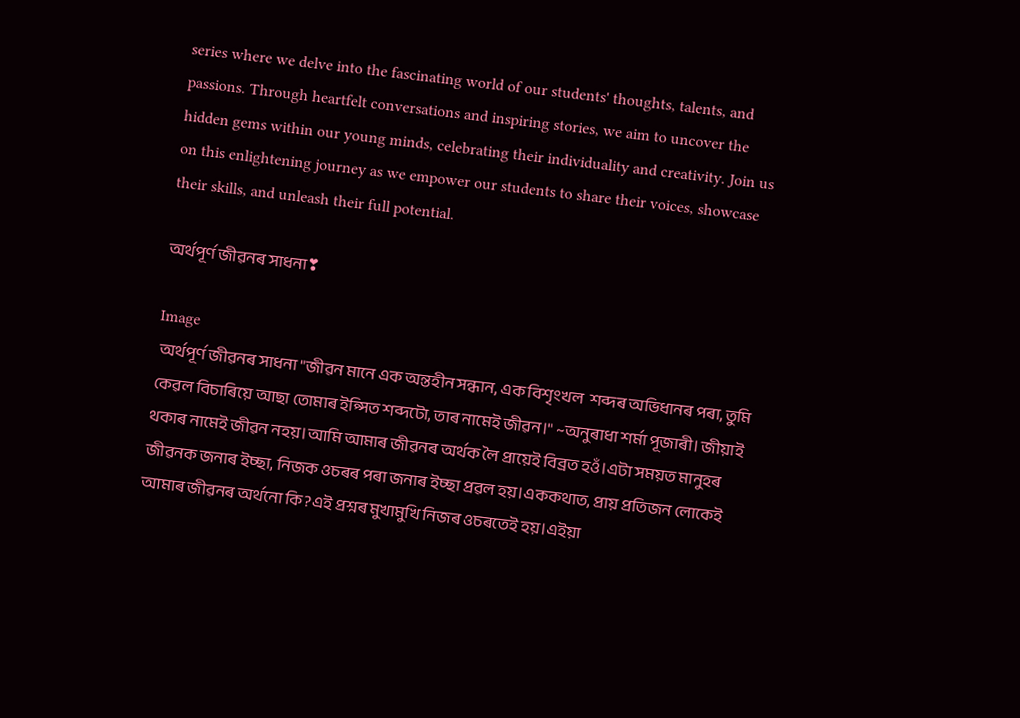series where we delve into the fascinating world of our students' thoughts, talents, and passions. Through heartfelt conversations and inspiring stories, we aim to uncover the hidden gems within our young minds, celebrating their individuality and creativity. Join us on this enlightening journey as we empower our students to share their voices, showcase their skills, and unleash their full potential.

অৰ্থপূৰ্ণ জীৱনৰ সাধনা❣

Image
 অৰ্থপূৰ্ণ জীৱনৰ সাধনা "জীৱন মানে এক অন্তহীন সন্ধান, এক বিশৃংখল  শব্দৰ অভিধানৰ পৰা, তুমি কেৱল বিচাৰিয়ে আছা তোমাৰ ইপ্সিত শব্দটো, তাৰ নামেই জীৱন।" ~অনুৰাধা শৰ্মা পূজাৰী। জীয়াই থকাৰ নামেই জীৱন নহয়।আমি আমাৰ জীৱনৰ অৰ্থক লৈ প্ৰায়েই বিব্ৰত হওঁ।এটা সময়ত মানুহৰ জীৱনক জনাৰ ইচ্ছা, নিজক ওচৰৰ পৰা জনাৰ ইচ্ছা প্ৰৱল হয়।এককথাত, প্ৰায় প্ৰতিজন লোকেই আমাৰ জীৱনৰ অৰ্থনো কি?এই প্ৰশ্নৰ মুখামুখি নিজৰ ওচৰতেই হয়।এইয়া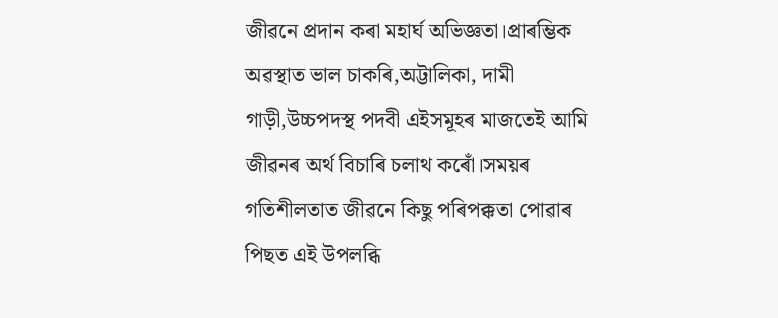জীৱনে প্ৰদান কৰা মহার্ঘ অভিজ্ঞতা।প্ৰাৰম্ভিক অৱস্থাত ভাল চাকৰি,অট্টালিকা, দামী গাড়ী,উচ্চপদস্থ পদবী এইসমূহৰ মাজতেই আমি জীৱনৰ অৰ্থ বিচাৰি চলাথ কৰোঁ।সময়ৰ গতিশীলতাত জীৱনে কিছু পৰিপক্কতা পোৱাৰ পিছত এই উপলব্ধি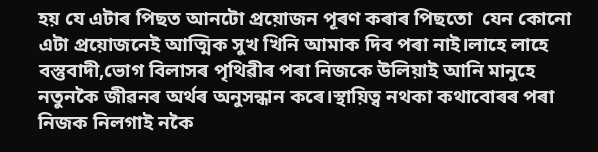হয় যে এটাৰ পিছত আনটো প্ৰয়োজন পূৰণ কৰাৰ পিছতো  যেন কোনো এটা প্ৰয়োজনেই আত্মিক সুখ খিনি আমাক দিব পৰা নাই।লাহে লাহে বস্তুবাদী,ভোগ বিলাসৰ পৃথিৱীৰ পৰা নিজকে উলিয়াই আনি মানুহে নতুনকৈ জীৱনৰ অৰ্থৰ অনুসন্ধান কৰে।স্থায়িত্ব নথকা কথাবোৰৰ পৰা নিজক নিলগাই নকৈ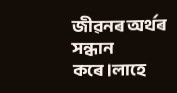জীৱনৰ অৰ্থৰ সন্ধান কৰে।লাহে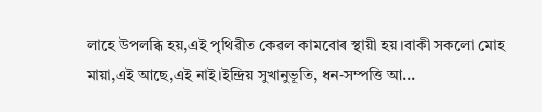লাহে উপলব্ধি হয়,এই পৃথিৱীত কেৱল কামবোৰ স্থায়ী হয়।বাকী সকলো মোহ মায়া,এই আছে,এই নাই।ইন্দ্রিয় সুখানুভূতি, ধন-সম্পত্তি আ...